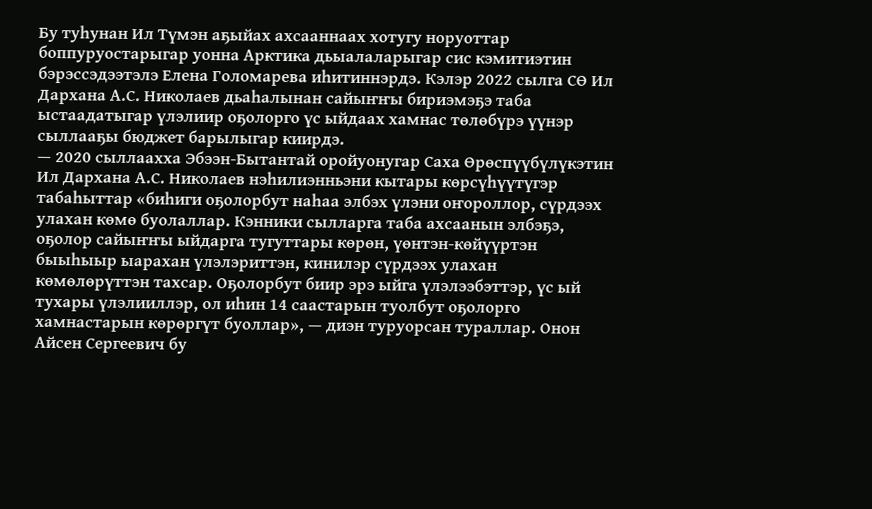Бу туһунан Ил Түмэн аҕыйах ахсааннаах хотугу норуоттар боппуруостарыгар уонна Арктика дьыалаларыгар сис кэмитиэтин бэрэссэдээтэлэ Елена Голомарева иһитиннэрдэ. Кэлэр 2022 сылга СӨ Ил Дархана А.С. Николаев дьаһалынан сайыҥҥы бириэмэҕэ таба ыстаадатыгар үлэлиир оҕолорго үс ыйдаах хамнас төлөбүрэ үүнэр сыллааҕы бюджет барылыгар киирдэ.
— 2020 сыллаахха Эбээн-Бытантай оройуонугар Саха Өрөспүүбүлүкэтин Ил Дархана А.С. Николаев нэһилиэнньэни кытары көрсүһүүтүгэр табаһыттар «биһиги оҕолорбут наһаа элбэх үлэни оҥороллор, сүрдээх улахан көмө буолаллар. Кэнники сылларга таба ахсаанын элбэҕэ, оҕолор сайыҥҥы ыйдарга тугуттары көрөн, үөнтэн-көйүүртэн быыһыыр ыарахан үлэлэриттэн, кинилэр сүрдээх улахан көмөлөрүттэн тахсар. Оҕолорбут биир эрэ ыйга үлэлээбэттэр, үс ый тухары үлэлииллэр, ол иһин 14 саастарын туолбут оҕолорго хамнастарын көрөргүт буоллар», — диэн туруорсан тураллар. Онон Айсен Сергеевич бу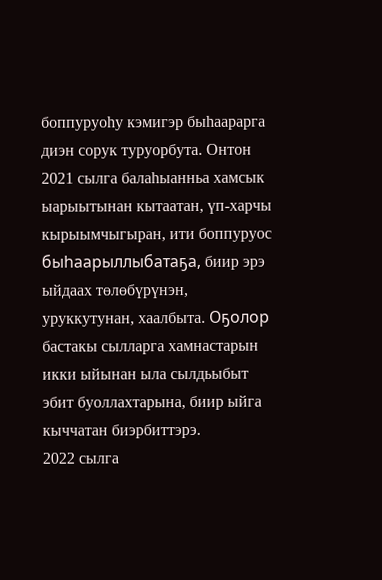боппуруоһу кэмигэр быһаарарга диэн сорук туруорбута. Онтон 2021 сылга балаһыанньа хамсык ыарыытынан кытаатан, үп-харчы кырыымчыгыран, ити боппуруос быһаарыллыбатаҕа, биир эрэ ыйдаах төлөбүрүнэн, уруккутунан, хаалбыта. Оҕолор бастакы сылларга хамнастарын икки ыйынан ыла сылдьыбыт эбит буоллахтарына, биир ыйга кыччатан биэрбиттэрэ.
2022 сылга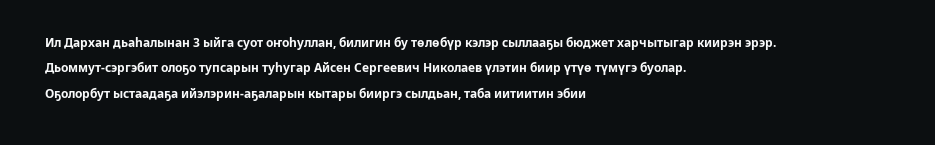Ил Дархан дьаһалынан 3 ыйга суот оҥоһуллан, билигин бу төлөбүр кэлэр сыллааҕы бюджет харчытыгар киирэн эрэр. Дьоммут-сэргэбит олоҕо тупсарын туһугар Айсен Сергеевич Николаев үлэтин биир үтүө түмүгэ буолар.
Оҕолорбут ыстаадаҕа ийэлэрин-аҕаларын кытары бииргэ сылдьан, таба иитиитин эбии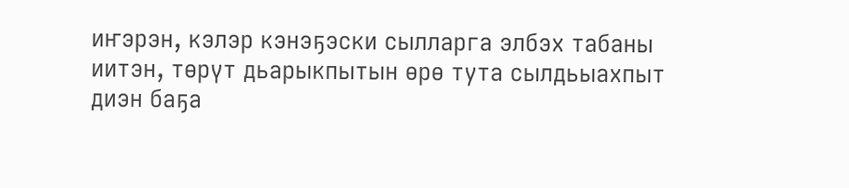иҥэрэн, кэлэр кэнэҕэски сылларга элбэх табаны иитэн, төрүт дьарыкпытын өрө тута сылдьыахпыт диэн баҕа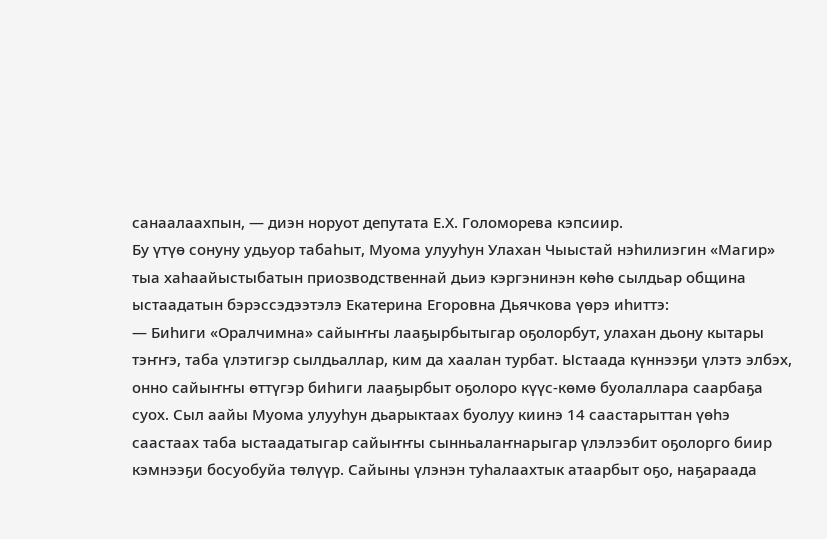санаалаахпын, — диэн норуот депутата Е.Х. Голоморева кэпсиир.
Бу үтүө сонуну удьуор табаһыт, Муома улууһун Улахан Чыыстай нэһилиэгин «Магир» тыа хаһаайыстыбатын приозводственнай дьиэ кэргэнинэн көһө сылдьар община ыстаадатын бэрэссэдээтэлэ Екатерина Егоровна Дьячкова үөрэ иһиттэ:
— Биһиги «Оралчимна» сайыҥҥы лааҕырбытыгар оҕолорбут, улахан дьону кытары тэҥҥэ, таба үлэтигэр сылдьаллар, ким да хаалан турбат. Ыстаада күннээҕи үлэтэ элбэх, онно сайыҥҥы өттүгэр биһиги лааҕырбыт оҕолоро күүс-көмө буолаллара саарбаҕа суох. Сыл аайы Муома улууһун дьарыктаах буолуу киинэ 14 саастарыттан үөһэ саастаах таба ыстаадатыгар сайыҥҥы сынньалаҥнарыгар үлэлээбит оҕолорго биир кэмнээҕи босуобуйа төлүүр. Сайыны үлэнэн туһалаахтык атаарбыт оҕо, наҕараада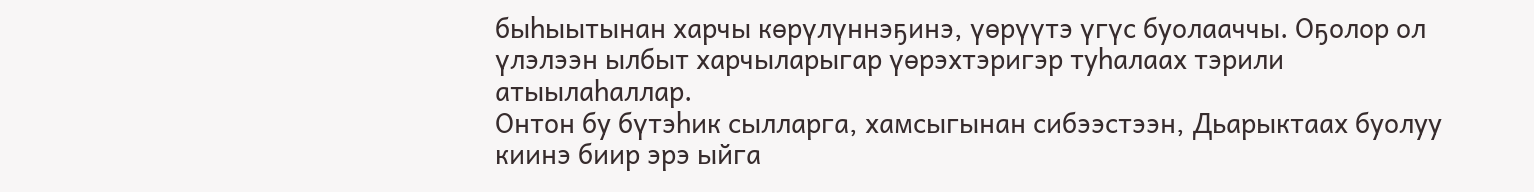быһыытынан харчы көрүлүннэҕинэ, үөрүүтэ үгүс буолааччы. Оҕолор ол үлэлээн ылбыт харчыларыгар үөрэхтэригэр туһалаах тэрили атыылаһаллар.
Онтон бу бүтэһик сылларга, хамсыгынан сибээстээн, Дьарыктаах буолуу киинэ биир эрэ ыйга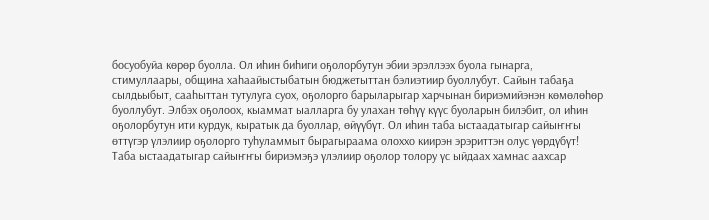босуобуйа көрөр буолла. Ол иһин биһиги оҕолорбутун эбии эрэллээх буола гынарга, стимуллаары, община хаһаайыстыбатын бюджетыттан бэлиэтиир буоллубут. Сайын табаҕа сылдьыбыт, сааһыттан тутулуга суох, оҕолорго барыларыгар харчынан бириэмийэнэн көмөлөһөр буоллубут. Элбэх оҕолоох, кыаммат ыалларга бу улахан төһүү күүс буоларын билэбит, ол иһин оҕолорбутун ити курдук, кыратык да буоллар, өйүүбүт. Ол иһин таба ыстаадатыгар сайыҥҥы өттүгэр үлэлиир оҕолорго туһуламмыт бырагыраама олоххо киирэн эрэриттэн олус үөрдүбүт!
Таба ыстаадатыгар сайыҥҥы бириэмэҕэ үлэлиир оҕолор толору үс ыйдаах хамнас аахсар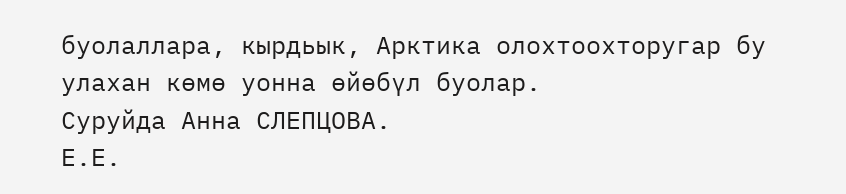буолаллара, кырдьык, Арктика олохтоохторугар бу улахан көмө уонна өйөбүл буолар.
Суруйда Анна СЛЕПЦОВА.
Е.Е.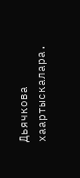Дьячкова хаартыскалара.